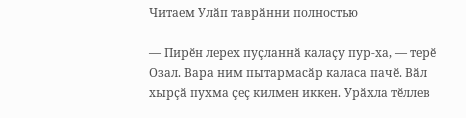Читаем Улӑп таврӑнни полностью

— Пирӗн лерех пуҫланнӑ калаҫу пур-ха, — терӗ Озал. Вара ним пытармасӑр каласа пачӗ. Вӑл хырҫӑ пухма ҫеҫ килмен иккен. Урӑхла тӗллев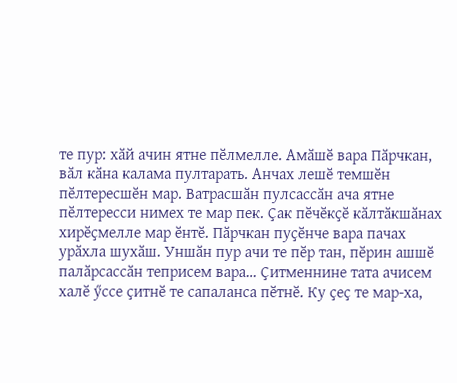те пур: хӑй ачин ятне пӗлмелле. Амӑшӗ вара Пӑрчкан, вӑл кӑна калама пултарать. Анчах лешӗ темшӗн пӗлтересшӗн мар. Ватрасшӑн пулсассӑн ача ятне пӗлтересси нимех те мар пек. Ҫак пӗчӗкҫӗ кӑлтӑкшӑнах хирӗҫмелле мар ӗнтӗ. Пӑрчкан пуҫӗнче вара пачах урӑхла шухӑш. Уншӑн пур ачи те пӗр тан, пӗрин ашшӗ палӑрсассӑн теприсем вара… Ҫитменнине тата ачисем халӗ ӳссе ҫитнӗ те сапаланса пӗтнӗ. Ку ҫеҫ те мар-ха,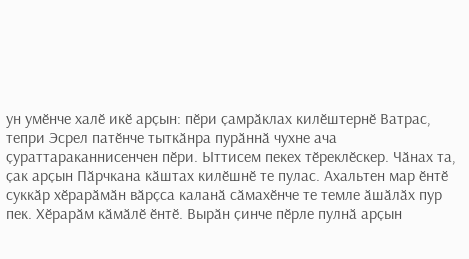ун умӗнче халӗ икӗ арҫын: пӗри ҫамрӑклах килӗштернӗ Ватрас, тепри Эсрел патӗнче тыткӑнра пурӑннӑ чухне ача ҫураттараканнисенчен пӗри. Ыттисем пекех тӗреклӗскер. Чӑнах та, ҫак арҫын Пӑрчкана кӑштах килӗшнӗ те пулас. Ахальтен мар ӗнтӗ суккӑр хӗрарӑмӑн вӑрҫса каланӑ сӑмахӗнче те темле ӑшӑлӑх пур пек. Хӗрарӑм кӑмӑлӗ ӗнтӗ. Вырӑн ҫинче пӗрле пулнӑ арҫын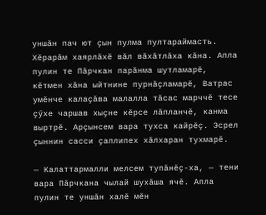уншӑн пач ют ҫын пулма пултараймасть. Хӗрарӑм хаярлӑхӗ вӑл вӑхӑтлӑха кӑна. Апла пулин те Пӑрчкан парӑнма шутламарӗ, кӗтмен хӑна ыйтнине пурнӑҫламарӗ, Ватрас умӗнче калаҫӑва малалла тӑсас марччӗ тесе ҫӳхе чаршав хыҫне кӗрсе лӑпланчӗ, канма выртрӗ. Арҫынсем вара тухса кайрӗҫ. Эсрел ҫыннин сасси ҫаплипех хӑлхаран тухмарӗ.

— Калаттармалли мелсем тупӑнӗҫ-ха, — тени вара Пӑрчкана чылай шухӑша ячӗ. Апла пулин те уншӑн халӗ мӗн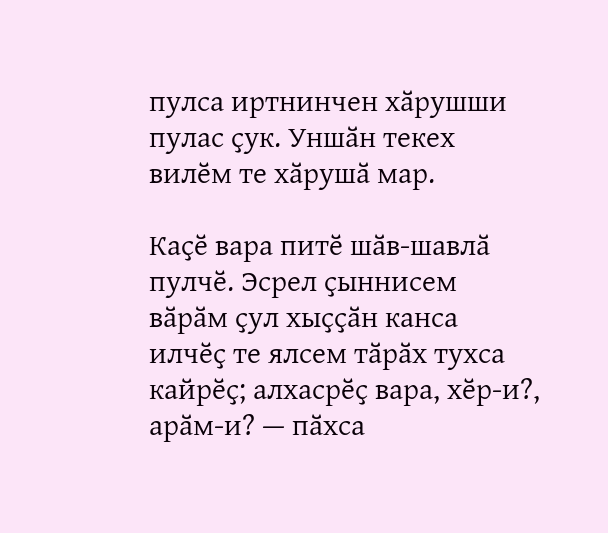пулса иртнинчен хӑрушши пулас ҫук. Уншӑн текех вилӗм те хӑрушӑ мар.

Каҫӗ вара питӗ шӑв-шавлӑ пулчӗ. Эсрел ҫыннисем вӑрӑм ҫул хыҫҫӑн канса илчӗҫ те ялсем тӑрӑх тухса кайрӗҫ; алхасрӗҫ вара, хӗр-и?, арӑм-и? — пӑхса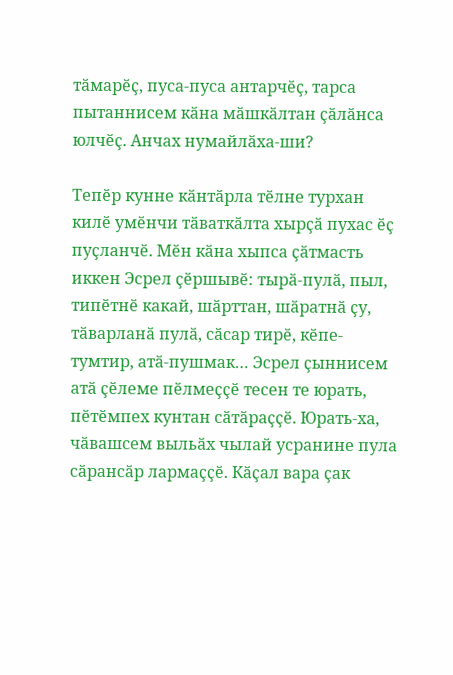тӑмарӗҫ, пуса-пуса антарчӗҫ, тарса пытаннисем кӑна мӑшкӑлтан ҫӑлӑнса юлчӗҫ. Анчах нумайлӑха-ши?

Тепӗр кунне кӑнтӑрла тӗлне турхан килӗ умӗнчи тӑваткӑлта хырҫӑ пухас ӗҫ пуҫланчӗ. Мӗн кӑна хыпса ҫӑтмасть иккен Эсрел ҫӗршывӗ: тырӑ-пулӑ, пыл, типӗтнӗ какай, шӑрттан, шӑратнӑ ҫу, тӑварланӑ пулӑ, сӑсар тирӗ, кӗпе-тумтир, атӑ-пушмак… Эсрел ҫыннисем атӑ ҫӗлеме пӗлмеҫҫӗ тесен те юрать, пӗтӗмпех кунтан сӑтӑраҫҫӗ. Юрать-ха, чӑвашсем выльӑх чылай усранине пула сӑрансӑр лармаҫҫӗ. Кӑҫал вара ҫак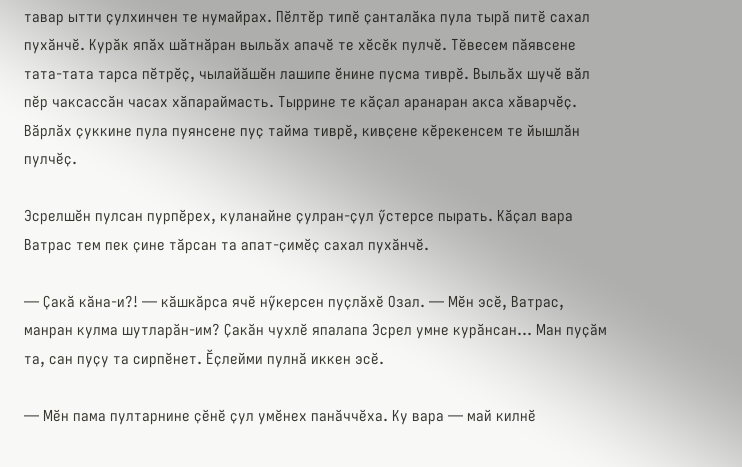тавар ытти ҫулхинчен те нумайрах. Пӗлтӗр типӗ ҫанталӑка пула тырӑ питӗ сахал пухӑнчӗ. Курӑк япӑх шӑтнӑран выльӑх апачӗ те хӗсӗк пулчӗ. Тӗвесем пӑявсене тата-тата тарса пӗтрӗҫ, чылайӑшӗн лашипе ӗнине пусма тиврӗ. Выльӑх шучӗ вӑл пӗр чаксассӑн часах хӑпараймасть. Тыррине те кӑҫал аранаран акса хӑварчӗҫ. Вӑрлӑх ҫуккине пула пуянсене пуҫ тайма тиврӗ, кивҫене кӗрекенсем те йышлӑн пулчӗҫ.

Эсрелшӗн пулсан пурпӗрех, куланайне ҫулран-ҫул ӳстерсе пырать. Кӑҫал вара Ватрас тем пек ҫине тӑрсан та апат-ҫимӗҫ сахал пухӑнчӗ.

— Ҫакӑ кӑна-и?! — кӑшкӑрса ячӗ нӳкерсен пуҫлӑхӗ Озал. — Мӗн эсӗ, Ватрас, манран кулма шутларӑн-им? Ҫакӑн чухлӗ япалапа Эсрел умне курӑнсан… Ман пуҫӑм та, сан пуҫу та сирпӗнет. Ӗҫлейми пулнӑ иккен эсӗ.

— Мӗн пама пултарнине ҫӗнӗ ҫул умӗнех панӑччӗха. Ку вара — май килнӗ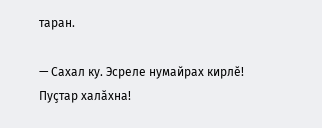таран.

— Сахал ку. Эсреле нумайрах кирлӗ! Пуҫтар халӑхна!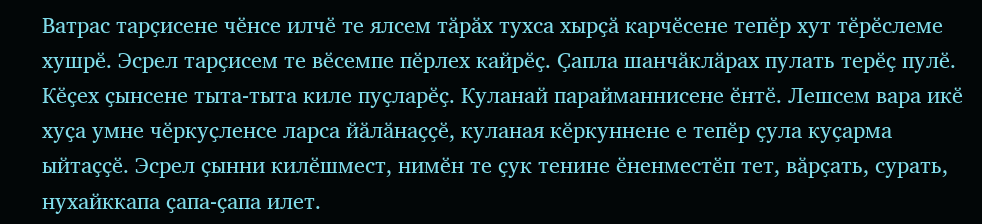Ватрас тарҫисене чӗнсе илчӗ те ялсем тӑрӑх тухса хырҫӑ карчӗсене тепӗр хут тӗрӗслеме хушрӗ. Эсрел тарҫисем те вӗсемпе пӗрлех кайрӗҫ. Ҫапла шанчӑклӑрах пулать терӗҫ пулӗ. Кӗҫех ҫынсене тыта-тыта киле пуҫларӗҫ. Куланай парайманнисене ӗнтӗ. Лешсем вара икӗ хуҫа умне чӗркуҫленсе ларса йӑлӑнаҫҫӗ, куланая кӗркуннене е тепӗр ҫула куҫарма ыйтаҫҫӗ. Эсрел ҫынни килӗшмест, нимӗн те ҫук тенине ӗненместӗп тет, вӑрҫать, сурать, нухайккапа ҫапа-ҫапа илет.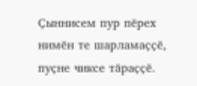Ҫыннисем пур пӗрех нимӗн те шарламаҫҫӗ, пуҫне чиксе тӑраҫҫӗ.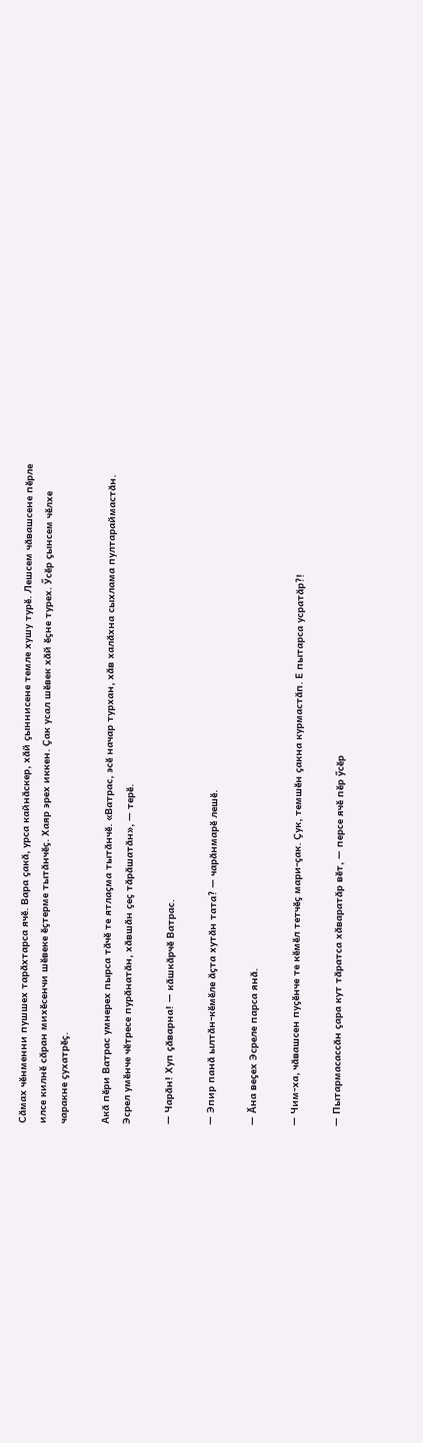Сӑмах чӗнменни пушшех тарӑхтарса ячӗ. Вара ҫакӑ, урса кайнӑскер, хӑй ҫыннисене темле хушу турӗ. Лешсем чӑвашсене пӗрле илсе килнӗ сӑран михӗсенчи шӗвеке ӗҫтерме тытӑнчӗҫ. Хаяр эрех иккен. Ҫак усал шӗвек хӑй ӗҫне турех. Ӳсӗр ҫынсем чӗлхе чаракне ҫухатрӗҫ.

Акӑ пӗри Ватрас умнерех пырса тӑчӗ те ятлаҫма тытӑнчӗ. «Ватрас, эсӗ начар турхан, хӑв халӑхна сыхлама пултараймастӑн. Эсрел умӗнче чӗтресе пурӑнатӑн, хӑвшӑн ҫеҫ тӑрӑшатӑн», — терӗ.

— Чарӑн! Хуп ҫӑварна! — кӑшкӑрчӗ Ватрас.

— Эпир панӑ ылтӑн-кӗмӗле ӑҫта хутӑн тата? — чарӑнмарӗ лешӗ.

— Ӑна веҫех Эсреле парса янӑ.

— Чим-ха, чӑвашсен пуҫӗнче те кӗмӗл тетчӗҫ мари-ҫак. Ҫук, темшӗн ҫакна курмастӑп. Е пытарса усратӑр?!

— Пытармасассӑн ҫара кут тӑратса хӑваратӑр вӗт, — персе ячӗ пӗр ӳсӗр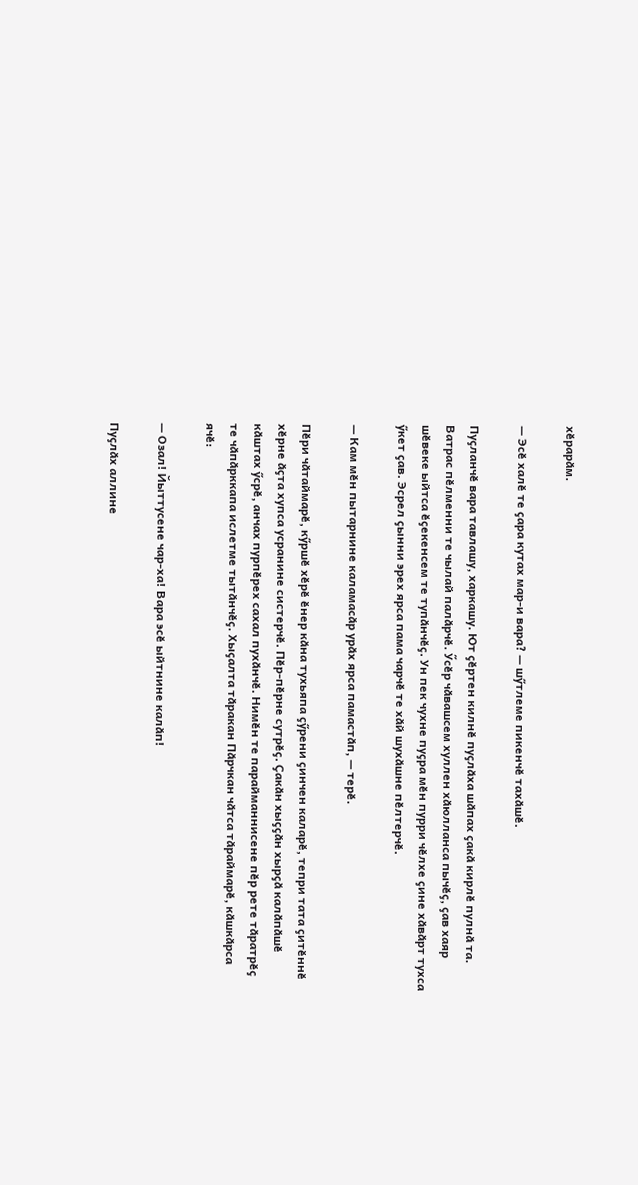хӗрарӑм.

— Эсӗ халӗ те ҫара кутах мар-и вара? — шӳтлеме пикенчӗ тахӑшӗ.

Пуҫланчӗ вара тавлашу, харкашу. Ют ҫӗртен килнӗ пуҫлӑха шӑпах ҫакӑ кирлӗ пулнӑ та. Ватрас пӗлменни те чылай палӑрчӗ. Ӳсӗр чӑвашсем хуллен хӑюлланса пычӗҫ, ҫав хаяр шӗвеке ыйтса ӗҫекенсем те тупӑнчӗҫ. Ун пек чухне пуҫра мӗн пурри чӗлхе ҫине хӑвӑрт тухса ӳкет ҫав. Эсрел ҫынни эрех ярса пама чарчӗ те хӑй шухӑшне пӗлтерчӗ.

— Кам мӗн пытарнине каламасӑр урӑх ярса памастӑп, — терӗ.

Пӗри чӑтаймарӗ, кӳршӗ хӗрӗ ӗнер кӑна тухьяпа ҫӳрени ҫинчен каларӗ, тепри тата ҫитӗннӗ хӗрне ӑҫта хупса усранине систерчӗ. Пӗр-пӗрне сутрӗҫ. Ҫакӑн хыҫҫӑн хырҫӑ калӑпӑшӗ кӑштах ӳсрӗ, анчах пурпӗрех сахал пухӑнчӗ. Нимӗн те парайманнисене пӗр рете тӑратрӗҫ те чӑпӑрккапа ислетме тытӑнчӗҫ. Хыҫалта тӑракан Пӑрчкан чӑтса тӑраймарӗ, кӑшкӑрса ячӗ:

— Озал! Йыттусене чар-ха! Вара эсӗ ыйтнине калӑп!

Пуҫлӑх аллине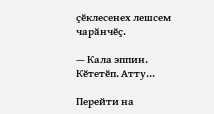ҫӗклесенех лешсем чарӑнчӗҫ.

— Кала эппин. Кӗтетӗп. Атту…

Перейти на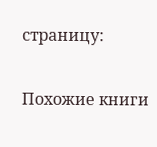страницу:

Похожие книги